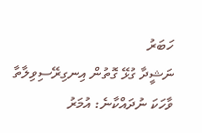ހަބަރު
ނަޝީދާ ގުޅޭ ގޮތުން އިނގިރޭސިވިލާތާ ވާހަކަ ނުދައްކާނެ: އުމަރު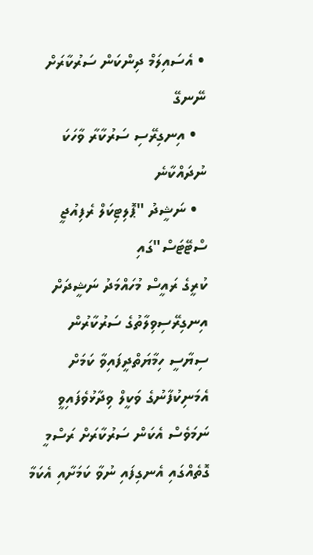• އެސައިލަމް ދިންކަން ސަރުކާރަށް ނޭނގޭ
  • އިނގިރޭސި ސަރުކާރާ ވާހަކަ ނުދައްކާނެ
  • ނަޝީދު "ޕޮލިޓިކަލް ރެފިއުޖީ ސްޓޭޓަސް"ގައި
ކުރީގެ ރައީސް މުހައްމަދު ނަޝީދަށް އިނގިރޭސިވިލާތުގެ ސަރުކާރުން ސިޔާސީ ހިމާޔަތްދީފައިވާ ކަމަށް އެމަނިކުފާނުގެ ވަކީލް ވިދާޅުވެފައިވީ ނަމަވެސް އެކަން ސަރުކާރަށް ރަސްމީ ގޮތެއްގައި އެނގިފައި ނުވާ ކަމަށާއި އެކަމާ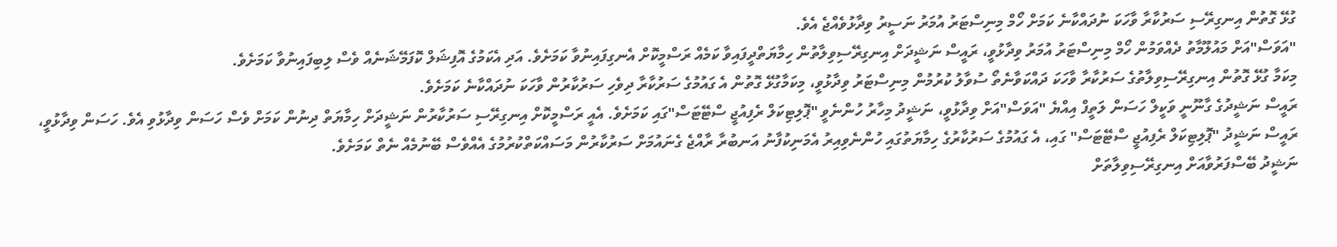ގުޅޭ ގޮތުން އިނގިރޭސި ސަރުކާރާ ވާހަކަ ނުދައްކާނެ ކަމަށް ހޯމް މިނިސްޓަރު އުމަރު ނަސީރު ވިދާޅުވެއްޖެ އެވެ.
"އަވަސް"އަށް މައުލޫމާތު ދެއްވަމުން ހޯމް މިނިސްޓަރު އުމަރު ވިދާޅުވީ، ރައީސް ނަޝީދަށް އިނގިރޭސިވިލާތުން ހިމާޔަތްދީފައިވާ ކަމެއް ރަސްމީކޮށް އެނގިފައިނުވާ ކަމަށެވެ. އަދި އެކަމުގެ އޮފިޝަލް ކޮފަމޭޝަނެއް ވެސް ލިބިފައިނުވާ ކަމަށެވެ.
މިކަމާ ގުޅޭ ގޮތުން އިނގިރޭސިވިލާތުގެ ސަރުކާރާ ވާހަކަ ދައްކަވާނެތޯ ސުވާލު ކުރުމުން މިނިސްޓަރު ވިދާޅުވީ، މިކަމާގުޅޭ ގޮތުން އެ ގައުމުގެ ސަރުކާރާ ދިވެހި ސަރުކާރުން ވާހަކަ ނުދައްކާނެ ކަމަށެވެ.
ރައީސް ނަޝީދުގެ ގާނޫނީ ވަކީލް ހަސަން ލަތީފް އިއްޔެ "އަވަސް"އަށް ވިދާޅުވީ، ނަޝީދު މިހާރު ހުންނެވީ "ޕޮލިޓިކަލް ރެފިއުޖީ ސްޓޭޓަސް"ގައި ކަމަށެވެ. އެއީ ރަސްމީކޮށް އިނގިރޭސި ސަރުކާރުން ނަޝީދަށް ހިމާޔަތް ދިނުން ކަމަށް ވެސް ހަސަން ވިދާޅުވި އެވެ. ހަސަން ވިދާޅުވީ، ރައީސް ނަޝީދު "ޕޮލިޓިކަލް ރެފިއުޖީ ސްޓޭޓަސް" ގައި، އެ ގައުމުގެ ސަރުކާރުގެ ހިމާޔަތުގައި ހުންނެވިއިރު އެމަނިކުފާނު އަނބުރާ ރާއްޖެ ގެނައުމަށް ސަރުކާރުން މަސައްކަތްކުރުމުގެ އެއްވެސް ބޭނުމެއް ނެތް ކަމަށެވެ.
ނަޝީދު ބޭސްފަރުވާއަށް އިނގިރޭސިވިލާތަށް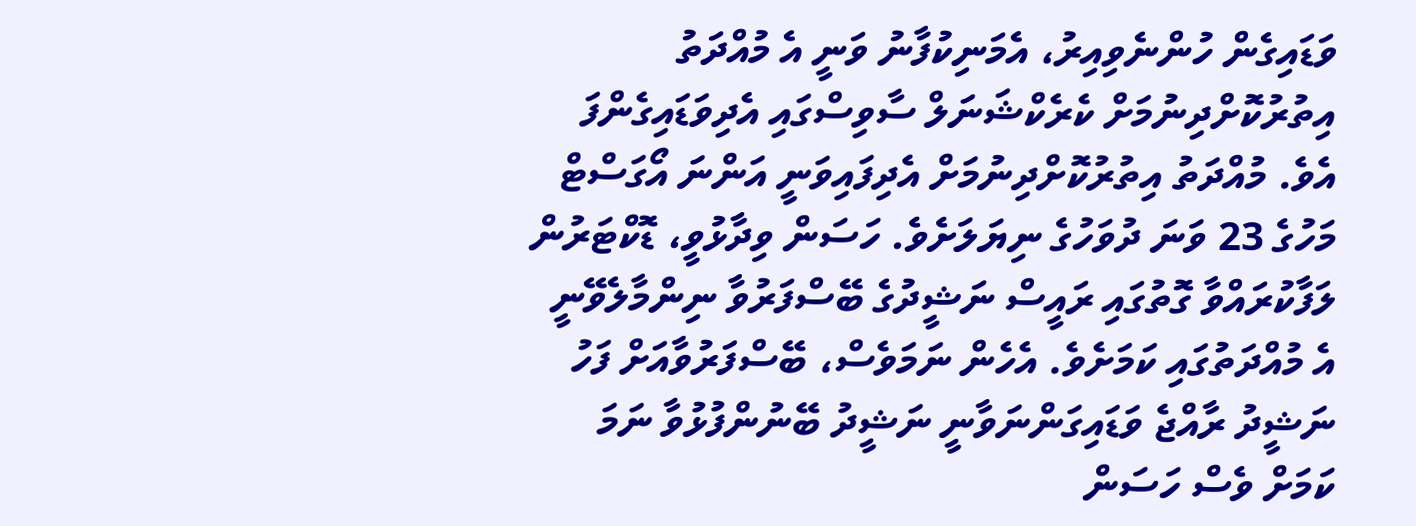ވަޑައިގެން ހުންނެވިއިރު، އެމަނިކުފާނު ވަނީ އެ މުއްދަތު އިތުރުކޮށްދިނުމަށް ކެރެކްޝަނަލް ސާވިސްގައި އެދިވަޑައިގެންފަ އެވެ. މުއްދަތު އިތުރުކޮށްދިނުމަށް އެދިފައިވަނީ އަންނަ އޯގަސްޓް މަހުގެ 23 ވަނަ ދުވަހުގެ ނިޔަލަށެވެ. ހަސަން ވިދާޅުވީ، ޑޮކްޓަރުން ލަފާކުރައްވާ ގޮތުގައި ރައީސް ނަޝީދުގެ ބޭސްފަރުވާ ނިންމާލެވޭނީ އެ މުއްދަތުގައި ކަމަށެވެ. އެހެން ނަމަވެސް، ބޭސްފަރުވާއަށް ފަހު ނަޝީދު ރާއްޖެ ވަޑައިގަންނަވާނީ ނަޝީދު ބޭނުންފުޅުވާ ނަމަ ކަމަށް ވެސް ހަސަން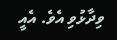ވިދާޅުވި އެވެ. އެއީ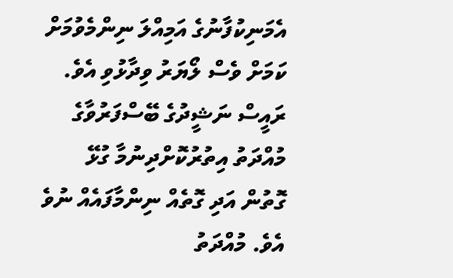އެމަނިކުފާނުގެ އަމިއްލަ ނިންމެވުމަށް ކަމަށް ވެސް ލޯޔަރު ވިދާޅުވި އެވެ.
ރައީސް ނަޝީދުގެ ބޭސްފަރުވާގެ މުއްދަތު އިތުރުކޮށްދިނުމާ ގުޅޭ ގޮތުން އަދި ގޮތެއް ނިންމާފައެއް ނުވެ އެވެ. މުއްދަތު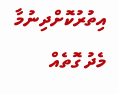އިތުރުކޮށްދިނުމާ މެދު ގޮތެއް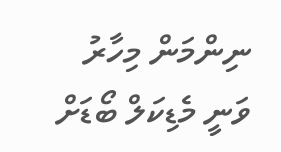ނިންމަން މިހާރު ވަނީ މެޑިކަލް ބޯޑަށް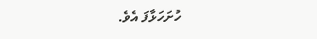ހުށަހަޅާފަ އެވެ.